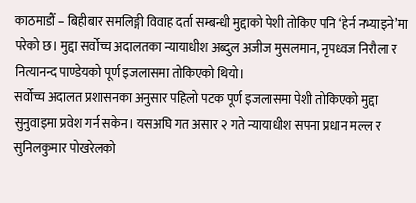काठमाडौँ – बिहीबार समलिङ्गी विवाह दर्ता सम्बन्धी मुद्दाको पेशी तोकिए पनि ‘हेर्न नभ्याइने’मा परेको छ। मुद्दा सर्वोच्च अदालतका न्यायाधीश अब्दुल अजीज मुसलमान, नृपध्वज निरौला र नित्यानन्द पाण्डेयको पूर्ण इजलासमा तोकिएको थियो।
सर्वोच्च अदालत प्रशासनका अनुसार पहिलो पटक पूर्ण इजलासमा पेशी तोकिएको मुद्दा सुनुवाइमा प्रवेश गर्न सकेन। यसअघि गत असार २ गते न्यायाधीश सपना प्रधान मल्ल र सुनिलकुमार पोखरेलको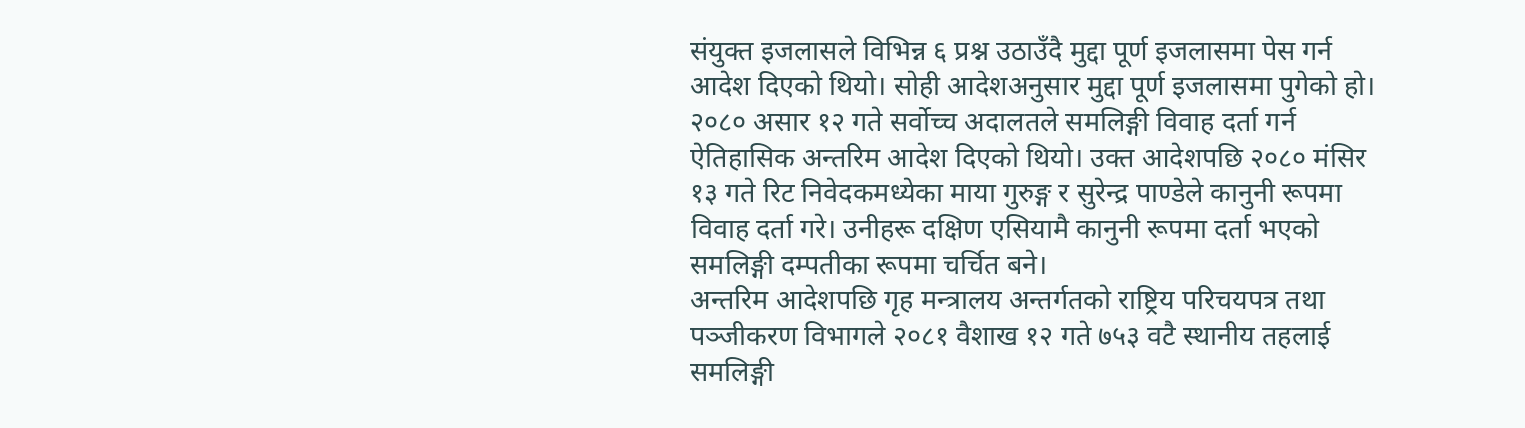संयुक्त इजलासले विभिन्न ६ प्रश्न उठाउँदै मुद्दा पूर्ण इजलासमा पेस गर्न आदेश दिएको थियो। सोही आदेशअनुसार मुद्दा पूर्ण इजलासमा पुगेको हो।
२०८० असार १२ गते सर्वोच्च अदालतले समलिङ्गी विवाह दर्ता गर्न ऐतिहासिक अन्तरिम आदेश दिएको थियो। उक्त आदेशपछि २०८० मंसिर १३ गते रिट निवेदकमध्येका माया गुरुङ्ग र सुरेन्द्र पाण्डेले कानुनी रूपमा विवाह दर्ता गरे। उनीहरू दक्षिण एसियामै कानुनी रूपमा दर्ता भएको समलिङ्गी दम्पतीका रूपमा चर्चित बने।
अन्तरिम आदेशपछि गृह मन्त्रालय अन्तर्गतको राष्ट्रिय परिचयपत्र तथा पञ्जीकरण विभागले २०८१ वैशाख १२ गते ७५३ वटै स्थानीय तहलाई समलिङ्गी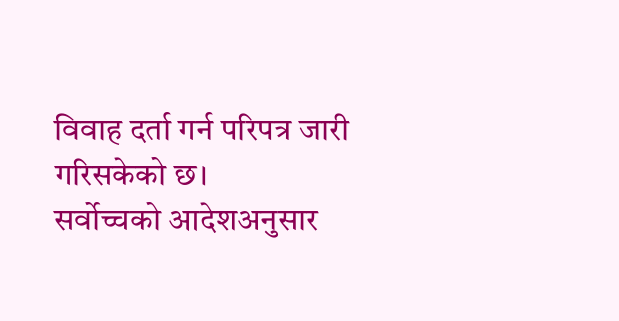विवाह दर्ता गर्न परिपत्र जारी गरिसकेको छ।
सर्वोच्चको आदेशअनुसार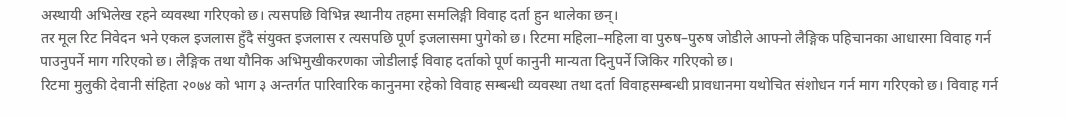अस्थायी अभिलेख रहने व्यवस्था गरिएको छ। त्यसपछि विभिन्न स्थानीय तहमा समलिङ्गी विवाह दर्ता हुन थालेका छन्।
तर मूल रिट निवेदन भने एकल इजलास हुँदै संयुक्त इजलास र त्यसपछि पूर्ण इजलासमा पुगेको छ। रिटमा महिला–महिला वा पुरुष–पुरुष जोडीले आफ्नो लैङ्गिक पहिचानका आधारमा विवाह गर्न पाउनुपर्ने माग गरिएको छ। लैङ्गिक तथा यौनिक अभिमुखीकरणका जोडीलाई विवाह दर्ताको पूर्ण कानुनी मान्यता दिनुपर्ने जिकिर गरिएको छ।
रिटमा मुलुकी देवानी संहिता २०७४ को भाग ३ अन्तर्गत पारिवारिक कानुनमा रहेको विवाह सम्बन्धी व्यवस्था तथा दर्ता विवाहसम्बन्धी प्रावधानमा यथोचित संशोधन गर्न माग गरिएको छ। विवाह गर्न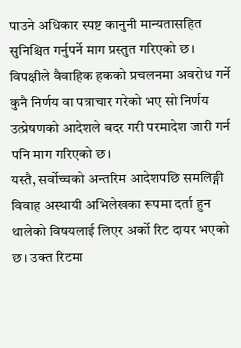पाउने अधिकार स्पष्ट कानुनी मान्यतासहित सुनिश्चित गर्नुपर्ने माग प्रस्तुत गरिएको छ।
विपक्षीले वैवाहिक हकको प्रचलनमा अवरोध गर्ने कुनै निर्णय वा पत्राचार गरेको भए सो निर्णय उत्प्रेषणको आदेशले बदर गरी परमादेश जारी गर्न पनि माग गरिएको छ।
यस्तै, सर्वोच्चको अन्तरिम आदेशपछि समलिङ्गी विवाह अस्थायी अभिलेखका रूपमा दर्ता हुन थालेको विषयलाई लिएर अर्को रिट दायर भएको छ। उक्त रिटमा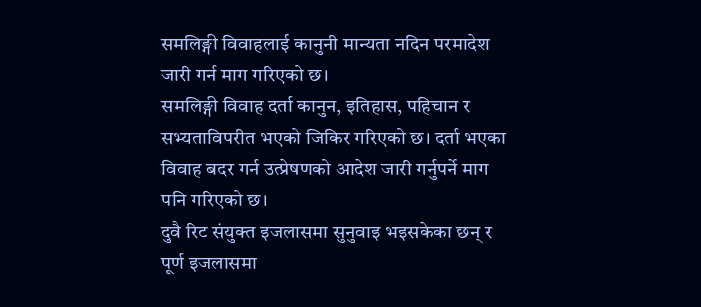समलिङ्गी विवाहलाई कानुनी मान्यता नदिन परमादेश जारी गर्न माग गरिएको छ।
समलिङ्गी विवाह दर्ता कानुन, इतिहास, पहिचान र सभ्यताविपरीत भएको जिकिर गरिएको छ। दर्ता भएका विवाह बदर गर्न उत्प्रेषणको आदेश जारी गर्नुपर्ने माग पनि गरिएको छ।
दुवै रिट संयुक्त इजलासमा सुनुवाइ भइसकेका छन् र पूर्ण इजलासमा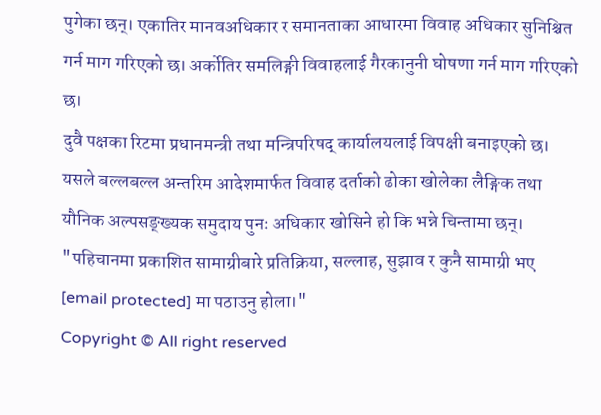पुगेका छन्। एकातिर मानवअधिकार र समानताका आधारमा विवाह अधिकार सुनिश्चित गर्न माग गरिएको छ। अर्कोतिर समलिङ्गी विवाहलाई गैरकानुनी घोषणा गर्न माग गरिएको छ।
दुवै पक्षका रिटमा प्रधानमन्त्री तथा मन्त्रिपरिषद् कार्यालयलाई विपक्षी बनाइएको छ। यसले बल्लबल्ल अन्तरिम आदेशमार्फत विवाह दर्ताको ढोका खोलेका लैङ्गिक तथा यौनिक अल्पसङ्ख्यक समुदाय पुनः अधिकार खोसिने हो कि भन्ने चिन्तामा छन्।
"पहिचानमा प्रकाशित सामाग्रीबारे प्रतिक्रिया, सल्लाह, सुझाव र कुनै सामाग्री भए [email protected] मा पठाउनु होला।"
Copyright © All right reserved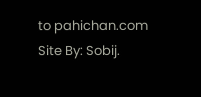to pahichan.com Site By: Sobij.